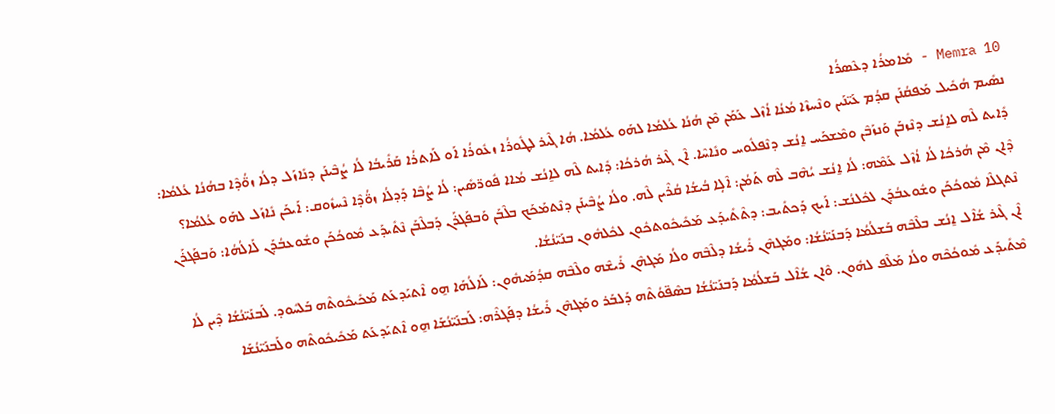Memra 10 - ܡܺܐܡܪܳܐ ܕܥܶܣܪܳܐ
ܢܣܺܝܡ ܗܳܟܺܝܠ ܡܰܦܩܳܢܰܢ ܩܕܳܡ ܥܰܝ̈ܢܰܝܢ ܘܢܶܚܙܶܐ ܡܳܢܳܐ ܐܳܙܶܠ ܥܰܡܰܢ ܡܶܢ ܗܳܢܳܐ ܥܳܠܡܳܐ ܠܗܰܘ ܥܳܠܡܳܐ. ܗܳܐ ܓܶܝܪ ܠܛܽܘܪܳܐ ܙܥܽܘܪܳܐ ܐܰܘ ܠܰܐܬܪܳܐ ܩܰܪܺܝܒܳܐ ܠܳܐ ܨܳܒܶܝܢܰܢ ܕܢܺܐܙܰܠ ܕܠܳܐ ܙܘ̈ܳܕܶܐ ܒܗܳܢܳܐ ܥܳܠܡܳܐ: ܕܺܐܝܬ ܠܶܗ ܠܐ̱ܢܳܫ ܕܢܶܙܒܰܢ ܘܰܢܙܰܒܶܢ ܘܡܶܫܟܰܚ ܐ̱ܢܳܫ ܕܢܶܦܠܽܘܚ ܘܢܺܐܚܶܐ. ܐܶܢ ܓܶܝܪ ܗܳܪܟܳܐ: ܕܺܐܝܬ ܠܶܗ ܠܐ̱ܢܳܫ ܡܳܐܐ ܦܽܘܪ̈ܣܺܝܢ: ܠܳܐ ܨܳܒܶܐ ܕܰܕܠܳܐ ܙܘ̈ܳܕܶܐ ܢܶܚܙܽܘܩ: ܐܰܝܟܰܢ ܢܺܐܙܰܠ ܠܗܰܘ ܥܳܠܡܳܐ؟
ܕܶܐܢ ܡܶܢ ܗܳܪܟܳܐ ܠܳܐ ܐܳܙܶܠ ܥܰܡܶܗ: ܠܳܐ ܐ̱ܢܳܫ ܝܳܗܶܒ ܠܶܗ ܬܰܡܳܢ: ܐܶܠܴܐ ܒܳܝܫܳܐ ܩܳܪܶܝܢ ܠܶܗ. ܘܠܳܐ ܨܳܒܶܝܢܰܢ ܕܢܶܬܡܰܟܰܟ ܒܠܶܒܰܢ ܘܰܒܦܰܓܪܰܢ ܕܰܒܠܶܒܰܢ ܢܶܬܺܝܕܰܥ ܡܽܘܟܳܟܰܢ ܘܫܽܘܥܒܳܕܰܢ ܠܰܐܠܳܗܳܐ: ܘܰܒܦܰܓܪܰܢ ܢܶܬܓܠܶܐ ܡܽܘܟܳܟܰܢ ܘܫܽܘܥܒܳܕܰܢ ܠܟܽܠܢܳܫ: ܐܰܝܟ ܕܰܟܬܺܝܒ: ܕܬܶܬܺܝܕܰܥ ܡܰܟܺܝܟܽܘܬܟܽܘܢ ܠܟܽܠܗܽܘܢ ܒܢܰܝ̈ܢܳܫܳܐ.
ܐܶܢ ܓܶܝܪ ܫܳܐܶܠ ܐ̱ܢܳܫ ܒܠܶܒܶܗ ܒܰܫܠܳܡܳܐ ܕܰܒܢܰܝ̈ܢܳܫܳܐ: ܘܡܰܓܗܶܢ ܪܺܝܫܳܐ ܕܠܶܒܶܗ ܘܠܳܐ ܡܰܓܗܶܢ ܪܺܝܫܶܗ ܘܠܶܒܶܗ ܩܕܳܡܰܝܗܽܘܢ: ܠܰܐܠܳܗܰܐ ܗ̱ܘ ܐܶܬܝܰܕܥܰܬ ܡܰܟܺܝܟܽܘܬܶܗ ܒܰܠܚܽܘܕ. ܠܰܒܢܰܝ̈ܢܳܫܳܐ ܕܶܝܢ ܠܳܐ ܡܶܬܺܝܕܰܥ ܡܽܘܟܳܟܶܗ ܘܠܳܐ ܡܰܠܶܦ ܠܗܽܘܢ. ܘܶܐܢ ܫܳܐܶܠ ܒܰܫܠܳܡܳܐ ܕܰܒܢܰܝ̈ܢܳܫܳܐ ܒܣܶܦ̈ܘܳܬܶܗ ܕܰܠܒܰܪ ܘܡܰܓܗܶܢ ܪܺܝܫܳܐ ܕܦܰܓܪܶܗ: ܠܰܒܢܰܝ̈ܢܳܫܰܐ ܗ̱ܘ ܐܶܬܝܰܕܥܰܬ ܡܰܟܺܝܟܽܘܬܶܗ ܘܠܰܒܢܰܝ̈ܢܳܫܰܐ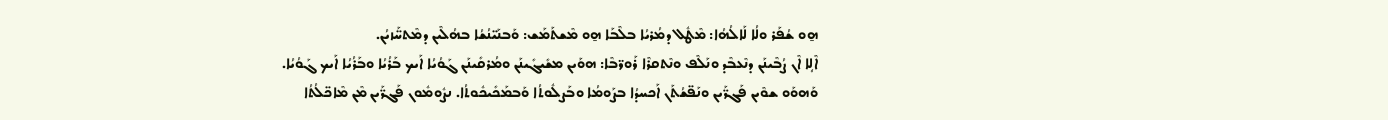ܗ̱ܘ ܫܳܦܰܪ ܘܠܳܐ ܠܰܐܠܳܗܳܐ: ܡܶܛܽܠ ܕܡܳܪܝܳܐ ܒܠܶܒܰܐ ܗ̱ܘ ܡܶܫܬܰܡܰܫ: ܘܰܒܢܰܝ̈ܢܳܫܳܐ ܒܗܳܠܶܝܢ ܕܡܶܬܚ̈ܰܙܝܳܢ.
ܐܶܠܴܐ ܐܶܢ ܨܳܒܶܝܢܰܢ ܕܢܶܥܒܶܕ ܘܢܰܠܶܦ ܘܢܶܬܩܪܶܐ ܪܰܘܪ̈ܒܶܐ: ܗܘܰܝܢ ܡܫܺܝܓܺܝܢܰܢ ܘܡܳܪܩܺܝܢܰܢ ܓܰܘܳܝܳܐ ܐܰܝܟ ܒܰܪܳܝܳܐ ܘܒܰܪܳܝܳܐ ܐܰܝܟ ܓܰܘܳܝܳܐ. ܘܰܗܘܰܘ ܫܘܶܝܢ ܦܰܓܪ̈ܰܝܢ ܘܢܰܦ̈ܫܳܬܰܢ ܐܰܟܚܕܳܐ ܒܨܰܘܡܳܐ ܘܒܰܨܠܽܘܬܳܐ ܘܰܒܡܰܟܺܝܟܽܘܬܳܐ. ܢܨܽܘܡܽܘܢ ܦܰܓܪ̈ܰܝܢ ܡܶܢ ܡܶܐܟ̈ܠܳܬܳܐ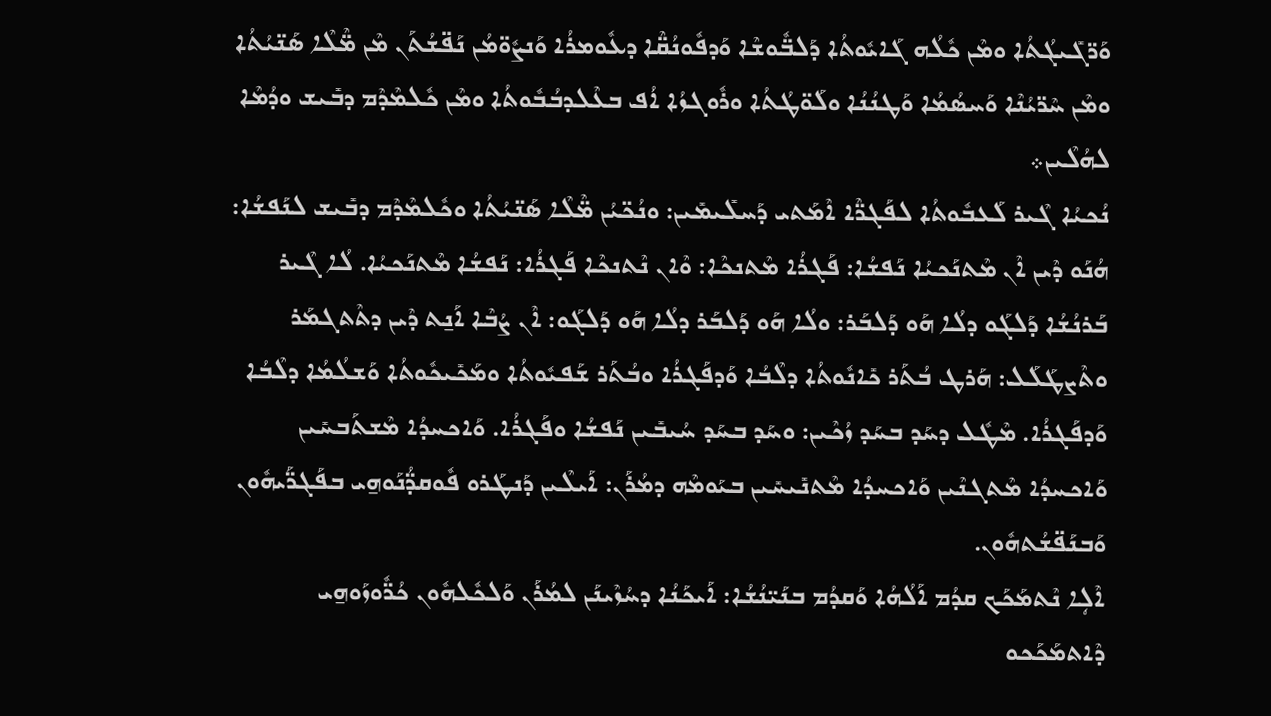ܘܰܪ̈ܓܺܝܓܳܬܳܐ ܘܡܶܢ ܟܽܠܳܗ ܓܰܐܝܽܘܬܳܐ ܕܰܠܒ̈ܽܘܫܶܐ ܘܰܕܦܽܘܢܳܩ̈ܶܐ ܕܥܽܘܡܪܳܐ ܘܰܢܨܽܘ̈ܡܳܢ ܢܰܦ̈ܫܳܬܰܢ ܡܶܢ ܡ̈ܶܠܶܐ ܣܰܢ̈ܝܳܬܳܐ ܘܡܶܢ ܚܶܪ̈ܝܳܢܶܐ ܘܰܚܣܳܡܳܐ ܘܰܛܢܳܢܳܐ ܘܠܰܘ̈ܛܳܬܳܐ ܘܪܽܘܓܙܳܐ ܐܳܦ ܒܥܶܠܕܒܳܒܽܘܬܳܐ ܘܡܶܢ ܟܽܠܡܶܕܶܡ ܕܒܺܝܫ ܘܕܳܡܶܐ ܠܗܳܠܶܝܢ܀
ܢܳܟܝܳܐ ܓܶܝܪ ܠܰܥܒܽܘܬܳܐ ܠܦܰܓܪ̈ܶܐ ܐܶܡܰܬܝ ܕܰܚܠܺܝܡܺܝܢ: ܘܢܳܟ̈ܝܳܢ ܡ̈ܶܠܶܐ ܣܰܢ̈ܝܳܬܳܐ ܘܟܽܠܡܶܕܶܡ ܕܒܺܝܫ ܠܢܰܦܫܳܐ: ܗܳܢܰܘ ܕܶܝܢ ܐܶܢ ܡܶܬܢܰܟܝܳܐ ܢܰܦܫܳܐ: ܦܰܓܪܳܐ ܡܶܬܢܟܶܐ: ܘܶܐܢ ܢܶܬܢܟܶܐ ܦܰܓܪܳܐ: ܢܰܦܫܳܐ ܡܶܬܢܰܟܝܳܐ. ܠܳܐ ܓܶܝܪ ܒܰܪܢܳܫܳܐ ܕܰܠܓܰܘ ܕܠܳܐ ܗܰܘ ܕܰܠܒܰܪ: ܘܠܳܐ ܗܰܘ ܕܰܠܒܰܪ ܕܠܳܐ ܗܰܘ ܕܰܠܓܰܘ: ܐܶܢ ܨܳܒܶܐ ܐܰܢ̱ܬ ܕܶܝܢ ܕܬܶܬܓܡܰܪ ܘܬܶܨܛܰܠܰܠ: ܗܰܪܛ ܒܳܬܰܪ ܟܺܐܢܽܘܬܳܐ ܕܠܶܒܳܐ ܘܰܕܦܰܓܪܳܐ ܘܒܳܬܰܪ ܫܰܦܝܽܘܬܳܐ ܘܡܰܟܺܝܟܽܘܬܳܐ ܘܰܫܠܳܡܳܐ ܕܠܶܒܳܐ ܘܰܕܦܰܓܪܳܐ. ܡܶܛܽܠ ܕܚܰܕ ܒܚܰܕ ܙܳܟܶܝܢ: ܘܚܰܕ ܒܚܰܕ ܚܳܝܒܺܝܢ ܢܰܦܫܳܐ ܘܦܰܓܪܳܐ. ܘܰܐܟܚܕܳܐ ܡܶܫܬܰܒܚܺܝܢ ܘܰܐܟܚܕܳܐ ܡܶܬܓܢܶܝܢ ܘܰܐܟܚܕܳܐ ܡܶܬܢܺܝܚܺܝܢ ܒܝܰܘܡܶܗ ܕܡܳܪܰܢ: ܐܰܝܠܶܝܢ ܕܰܢܛܰܪܘ ܦܽܘܩܕ̈ܳܢܰܘܗ̱ܝ ܒܦܰܓܪ̈ܰܝܗܽܘܢ ܘܰܒܢܰܦ̈ܫܳܬܗܽܘܢ.
ܐܶܠܴܐ ܢܶܬܡܰܟܰܟ ܩܕܳܡ ܐܰܠܳܗܳܐ ܘܰܩܕܳܡ ܒܢܰܝ̈ܢܳܫܳܐ: ܐܰܝܟܰܢܳܐ ܕܚܳܙܶܝܢܰܢ ܠܡܳܪܰܢ ܘܰܠܟܽܠܗܽܘܢ ܟܳܪ̈ܽܘܙܰܘܗ̱ܝ ܕܶܐܬܡܰܟܰܟܘ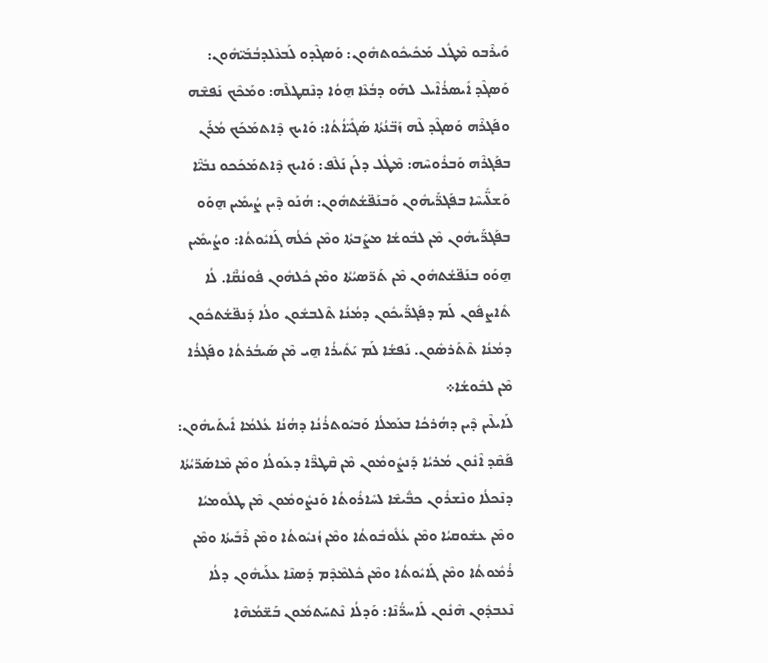ܘܺܝܪܶܒܘ ܡܶܛܽܠ ܡܰܟܺܝܟܽܘܬܗܽܘܢ: ܘܰܣܓܶܕܘ ܠܰܒܥܶܠܕܒܳܒܰܝ̈ܗܽܘܢ: ܘܰܣܓܶܕ ܐܺܝܣܪܳܐܶܝܠ ܠܗܰܘ ܕܒܳܥܶܐ ܗ̱ܘܳܐ ܕܢܶܩܛܠܶܗ: ܘܡܰܟܶܟ ܢܰܦܫܶܗ ܘܦܰܓܪܶܗ ܘܰܣܓܶܕ ܠܶܗ ܙܰܒ̈ܢܳܬܳܐ ܣܰܓܺܝ̈ܐܳܬܳܐ: ܘܰܐܝܟ ܕܶܐܬܡܰܟܰܟ ܡܳܪܰܢ ܒܦܰܓܪܶܗ ܘܰܒܪܽܘܚܶܗ: ܡܶܛܽܠ ܕܠܰܢ ܢܰܠܶܦ: ܘܰܐܝܟ ܕܶܐܬܡܰܟܰܟܘ ܢܒܺܝ̈ܶܐ ܘܰܫܠ̈ܺܝܚܶܐ ܒܦܰܓܪ̈ܰܝܗܽܘܢ ܘܰܒܢܰܦ̈ܫܳܬܗܽܘܢ: ܗܳܢܰܘ ܕܶܝܢ ܨܳܝܡܺܝܢ ܗ̱ܘܰܘ ܒܦܰܓܪ̈ܰܝܗܽܘܢ ܡܶܢ ܠܒܽܘܫܳܐ ܡܨܰܒܬܳܐ ܘܡܶܢ ܟܽܠܳܗ ܓܰܐܝܽܘܬܳܐ: ܘܨܳܝܡܺܝܢ ܗ̱ܘܰܘ ܒܢܰܦ̈ܫܳܬܗܽܘܢ ܡܶܢ ܬܰܪ̈ܣܝܳܬܳܐ ܘܡܶܢ ܟܽܠܗܽܘܢ ܦܽܘܢܳܩ̈ܶܐ. ܠܳܐ ܬܺܐܨܦܽܘܢ ܠܰܡ ܕܦܰܓܪ̈ܰܝܟܽܘܢ ܕܡܳܢܳܐ ܬܶܠܒܫܽܘܢ ܘܠܳܐ ܕܰܢܦ̈ܫܳܬܟܽܘܢ ܕܡܳܢܳܐ ܬܶܬܰܪܣܽܘܢ. ܢܰܦܫܳܐ ܠܰܡ ܝܰܬܺܝܪܳܐ ܗ̱ܝ ܡܶܢ ܣܰܝܒܳܪܬܳܐ ܘܦܰܓܪܳܐ ܡܶܢ ܠܒܽܘܫܳܐ܀
ܠܰܐܝܠܶܝܢ ܕܶܝܢ ܕܗܳܪܟܳܐ ܒܥܰܡܠܳܐ ܘܰܒܝܽܘܬܪܳܢܳܐ ܕܗܳܢܳܐ ܥܳܠܡܳܐ ܐܺܝܬܰܝܗܽܘܢ: ܦܰܩܶܕ ܐܶܢܽܘܢ ܡܳܪܝܳܐ ܕܰܢܨܽܘܡܽܘܢ ܡܶܢ ܩܶܛܪ̈ܶܐ ܕܥܰܘܠܳܐ ܘܡܶܢ ܡܶܐܣܰܪ̈ܝܳܬܳܐ ܕܢܶܟܠܳܐ ܘܢܶܫܪܽܘܢ ܟܒ̈ܺܝܫܶܐ ܠܚܺܐܪܽܘܬܳܐ ܘܰܢܨܽܘܡܽܘܢ ܡܶܢ ܛܠܽܘܡܝܳܐ ܘܡܶܢ ܥܫܽܘܩܝܳܐ ܘܡܶܢ ܥܳܠܽܘܒܽܘܬܳܐ ܘܡܶܢ ܙܳܢܝܽܘܬܳܐ ܘܡܶܢ ܪܶܒܺܝܬܳܐ ܘܡܶܢ ܪܳܡܽܘܬܳܐ ܘܡܶܢ ܓܰܐܝܽܘܬܳܐ ܘܡܶܢ ܟܽܠܡܶܕܶܡ ܕܰܣܢܶܐ ܥܠܰܝܗܽܘܢ ܕܠܳܐ ܢܶܥܒܕܽܘܢ ܗܶܢܽܘܢ ܠܰܐܚܪ̈ܳܢܶܐ: ܘܰܕܠܳܐ ܢܶܬܚܰܬܡܽܘܢ ܒܰܫ̈ܡܳܗܶܐ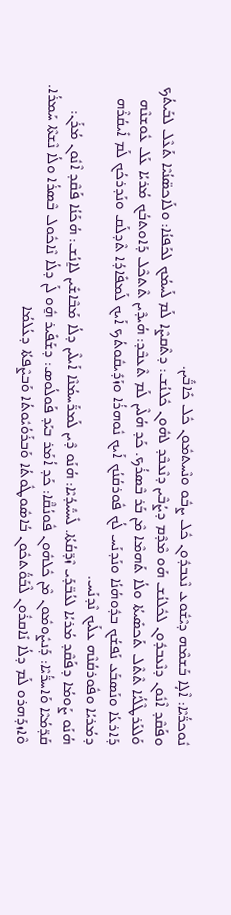ܢܽܘܟܪ̈ܳܝܶܐ: ܐܶܠܴܐ ܒܰܫܡܶܗ ܕܝܶܫܽܘܥ ܢܶܥܒܕܽܘܢ ܟܽܠ ܨܒܽܘ ܘܢܶܚܬܡܽܘܢ ܟܽܠ ܟܺܐܒ̈ܺܝܢ.
ܘܦܰܩܶܕ ܐܶܢܽܘܢ ܕܢܶܥܒܕܽܘܢ ܠܟܽܠܢܳܫ ܗܰܘ ܡܶܕܶܡ ܕܨܳܒܶܝܢ ܕܢܶܥܒܶܕ ܠܗܽܘܢ ܟܽܠܢܳܫ: ܕܬܶܩܨܶܐ ܠܰܡ ܠܰܚܡܳܟ ܠܟܰܦܢܳܐ: ܘܠܰܐܟܣ̈ܢܳܝܶܐ ܬܰܥܶܠ ܠܒܰܝܬܳܟ ܘܰܠܥܰܪܛܶܠܳܝܳܐ ܬܶܬܶܠ ܬܰܟܣܺܝܬܳܐ ܘܠܳܐ ܬܰܗܡܶܐ ܡܶܢ ܒܰܪ ܒܶܣܪܳܟ. ܟܰܕ ܗܳܠܶܝܢ ܠܰܡ ܬܶܥܒܶܕ: ܗܳܝܕܶܝܢ ܬܶܬܟܶܠ ܕܰܐܘܬܒܳܟ ܡܳܪܝܳܐ ܥܰܠ ܥܽܘܫܢܶܗ ܕܰܐܪܥܳܐ ܘܢܰܣܒܰܥ ܢܰܦܫܳܟ ܒܕܽܘܗܳܢܳܐ ܘܢܰܕܢܰܚ ܠܳܟ ܦܽܘܪܩܳܢܳܟ ܐܰܝܟ ܢܽܘܗܪܳܐ ܘܙܰܕܺܝܩܽܘܬܳܟ ܐܰܝܟ ܠܰܡܦܺܐܕܳܐ ܬܶܕܠܰܩ ܘܢܰܕܪܟܳܟ ܠܰܡ ܐܺܝܩܳܪܶܗ ܕܡܳܪܝܳܐ ܘܦܽܘܪܩܳܢܶܗ ܥܠܰܝܟ ܢܶܕܢܰܚ.
ܗܳܢܰܘ ܨܰܘܡܳܐ ܕܦܰܩܶܕ ܡܳܪܝܳܐ ܠܥܳܒ̈ܕܰܝ ܙܶܕ̈ܩܳܬܳܐ. ܠܺܚܝ̈ܺܝܕܳܝܶܐ: ܗܳܢܰܘ ܕܶܝܢ ܠܰܡܪ̈ܰܚܡܳܢܶܐ ܐܰܝܠܶܝܢ ܕܠܳܐ ܡܰܒܶܐܫܺܝܢ ܠܐ̱ܢܳܫ: ܗܳܟܰܢܳܐ ܦܰܩܶܕ ܐܶܢܽܘܢ ܡܳܪܰܢ: ܩܰܕ̈ܡܳܝܶܐ ܘܰܐܚܪ̈ܳܝܶܐ: ܕܰܢܨܽܘܡܽܘܢ ܡܶܢ ܟܽܠܗܽܘܢ ܦܽܘܢܳܩ̈ܶܐ: ܟܰܕ ܐܳܡܰܪ ܒܝܰܕ ܦܰܘܠܳܘܣ: ܕܫܰܦܺܝܪ ܗ̱ܽܘ ܠܰܢ ܕܠܳܐ ܢܶܐܟܽܘܠ ܒܶܣܪܳܐ ܘܠܳܐ ܢܶܫܬܶܐ ܚܰܡܪܳܐ. ܘܶܐܙܕܰܗܪܘ ܠܰܡ ܕܠܳܐ ܢܺܐܩܪܽܘܢ ܠܶܒܰܘ̈ܳܬܟܽܘܢ ܒܳܐܣܽܘܛܽܘܬܳܐ ܘܰܒܪܰܘܳܝܽܘܬܳܐ ܘܰܒܨܶܦܬܳܐ ܕܥܳܠܡܳܐ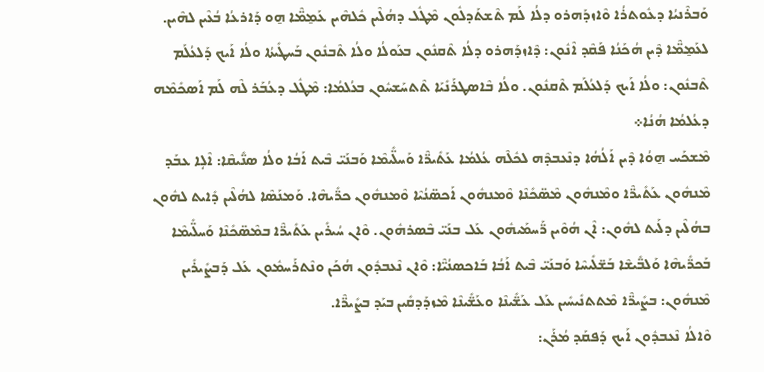ܘܰܒܪܶܢܝܳܐ ܕܥܽܘܬܪܳܐ ܘܶܐܙܕܰܗܪܘ ܕܠܳܐ ܠܰܡ ܬܶܫܬܰܕܠܽܘܢ ܡܶܛܽܠ ܕܗܳܠܶܝܢ ܟܽܠܗܶܝܢ ܥܰܡ̱ܡ̈ܶܐ ܗ̱ܘ ܕܰܐܪܥܳܐ ܒܳܥܶܝܢ ܠܗܶܝܢ. ܠܥܰܡ̱ܡ̈ܶܐ ܕܶܝܢ ܗܳܟܰܢܳܐ ܦܰܩܶܕ ܐܶܢܽܘܢ: ܕܶܐܙܕܰܗܪܘ ܕܠܳܐ ܬܶܩܢܽܘܢ ܒܥܰܘܠܳܐ ܘܠܳܐ ܬܶܒܢܽܘܢ ܒܰܚܛܺܝܬܳܐ ܘܠܳܐ ܐܰܝܟ ܕܰܠܥܳܠܰܡ ܬܶܒܢܽܘܢ: ܘܠܳܐ ܐܰܝܟ ܕܰܠܥܳܠܰܡ ܬܶܩܢܽܘܢ. ܘܠܳܐ ܒܶܐܤܛܪܰܢܺܝܰܐ ܬܶܬܚܰܫܚܽܘܢ ܒܥܳܠܡܳܐ: ܡܶܛܽܠ ܕܥܳܒܰܪ ܠܶܗ ܠܰܡ ܐܰܣܟܺܡܶܗ ܕܥܳܠܡܳܐ ܗܳܢܳܐ܀
ܡܶܫܟܰܚ ܗ̱ܘܳܐ ܕܶܝܢ ܐܰܠܳܗܳܐ ܕܢܶܥܒܕܶܗ ܠܟܽܠܶܗ ܥܳܠܡܳܐ ܥܰܬܺܝܪ̈ܶܐ ܘܰܚܠ̈ܺܝܡܶܐ ܘܰܒܢܰܝ̈ ܒܶܝܬ ܐܰܒܳܐ ܘܠܳܐ ܣܢ̈ܺܝܩܶܐ: ܐܶܠܴܐ ܥܒܰܕ ܡܶܢܗܽܘܢ ܥܰܬܺܝܪ̈ܶܐ ܘܡܶܢܗܽܘܢ ܡܶܣ̈ܟܺܢܶܐ ܘܶܡܢܗܽܘܢ ܐܰܟܣ̈ܢܳܝܶܐ ܘܶܡܢܗܽܘܢ ܟܪ̈ܺܝܗܶܐ. ܘܰܡܢܰܣܶܐ ܠܗܳܠܶܝܢ ܕܺܐܝܬ ܠܗܽܘܢ ܒܗܳܠܶܝܢ ܕܠܰܝܬ ܠܗܽܘܢ: ܐܶܢ ܗܳܘܶܝܢ ܪ̈ܰܚܡܰܝܗܽܘܢ ܥܰܠ ܒܢܰܝ̈ ܒܶܣܪܗܽܘܢ. ܘܶܐܢ ܚܳܝܪܺܝܢ ܥܰܬܺܝܪ̈ܶܐ ܒܡܶܣ̈ܟܺܢܶܐ ܘܰܚܠ̈ܺܝܡܶܐ ܒܰܟܪ̈ܺܝܗܶܐ ܘܰܠܒ̈ܺܝܫܶܐ ܒܰܫ̈ܠܺܝܚܶܐ ܘܰܒܢܰܝ̈ ܒܶܝܬ ܐܰܒܳܐ ܒܰܐܟܣܢܳܝ̈ܶܐ: ܘܶܐܢ ܢܶܥܒܕܽܘܢ ܗܳܟܰܢ ܘܢܶܬܪܰܚܡܽܘܢ ܥܰܠ ܕܰܒܨܺܝܪܺܝܢ ܡܶܢܗܽܘܢ: ܒܨܺܝܪ̈ܶܐ ܡܶܬܬܢܺܝܚܺܝܢ ܥܰܠ ܥܰܫ̈ܺܝܢܶܐ ܘܥܰܫ̈ܺܝܢܶܐ ܡܶܙܕܰܕܩܺܝܢ ܒܝܰܕ ܒܨܺܝܪ̈ܶܐ.
ܘܶܐܠܳܐ ܢܶܥܒܕܽܘܢ ܐܰܝܟ ܕܰܦܩܰܕ ܡܳܪܰܢ: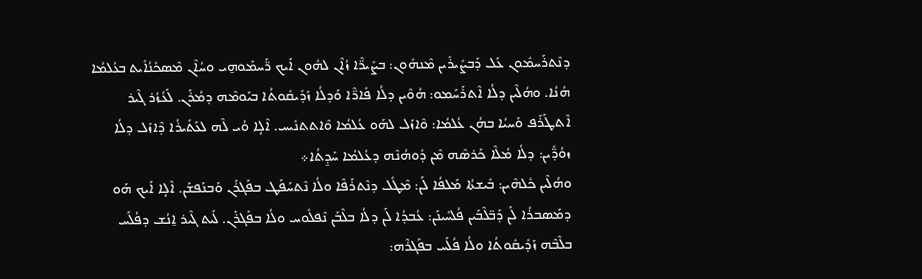ܕܢܶܬܪܰܚܡܽܘܢ ܥܰܠ ܕܰܒܨܺܝܪܺܝܢ ܡܶܢܗܽܘܢ: ܒܨܺܝܪ̈ܶܐ ܙܳܐܶܢ ܠܗܽܘܢ ܐܰܝܟ ܪ̈ܰܚܡܰܘܗ̱ܝ ܘܚܳܐܶܢ ܡܶܣܟܺܢܳܐܺܝܬ ܒܥܳܠܡܳܐ ܗܳܢܳܐ. ܘܗܳܠܶܝܢ ܕܠܳܐ ܐܶܬܪܰܚܰܡܘ: ܗܳܘܶܝܢ ܕܠܳܐ ܦܺܐܪ̈ܶܐ ܘܰܕܠܳܐ ܙܰܕܺܝܩܽܘܬܳܐ ܒܝܰܘܡܶܗ ܕܡܳܪܰܢ. ܠܰܥܳܙܳܪ ܓܶܝܪ ܐܶܬܛܰܪܰܦ ܘܰܚܝܳܐ ܒܗܳܢ ܥܳܠܡܳܐ: ܘܶܐܙܰܠ ܠܗܰܘ ܥܳܠܡܳܐ ܘܶܐܬܬܢܺܝܚ. ܐܶܠܴܐ ܘܳܝ ܠܶܗ ܠܥܰܬܺܝܪܳܐ ܕܶܐܙܰܠ ܕܠܳܐ ܙܘܳܕ̈ܺܝܢ: ܕܠܳܐ ܡܳܠܶܐ ܟܰܪܣܶܗ ܡܶܢ ܕܽܘܗܳܢܶܗ ܕܥܳܠܡܳܐ ܚܰܕ̱ܬܳܐ܀
ܘܗܳܠܶܝܢ ܟܽܠܗܶܝܢ: ܒܺܝܫܬܳܐ ܡܰܠܦܳܐ ܠܰܢ: ܡܶܛܽܠ ܕܢܶܬܪܰܦܶܐ ܘܠܳܐ ܢܶܬܚܰܦܰܛ ܒܦܰܓܪܰܢ ܘܰܒܢܰܦܫܰܢ. ܐܶܠܴܐ ܐܰܝܟ ܗܰܘ ܕܡܰܣܒܪܳܐ ܠܰܢ ܕܰܒ̈ܠܶܒܰܝܢ ܦܳܠܚܺܝܢܰܢ: ܥܳܒܕܳܐ ܠܰܢ ܕܠܳܐ ܒܠܶܒܰܢ ܢܶܦܠܽܘܚ ܘܠܳܐ ܒܦܰܓܪܰܢ. ܠܰܝܬ ܓܶܝܪ ܐ̱ܢܳܫ ܕܦܳܠܰܚ ܒܠܶܒܶܗ ܙܰܕܺܝܩܽܘܬܳܐ ܘܠܳܐ ܦܳܠܰܚ ܒܦܰܓܪܶܗ: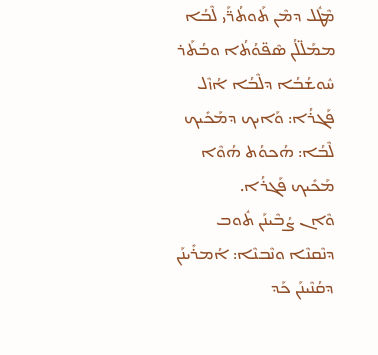ܡܶܛܽܠ ܕܡܶܢ ܬܰܘܬܳܪ̈ܰܝ ܠܶܒܳܐ ܡܡܰܠ̈ܠܳܢ ܣܶܦ̈ܘܳܬܳܐ ܘܒܳܬܰܪ ܚܽܘܫܳܒܳܐ ܕܠܶܒܳܐ ܐܳܙܶܠ ܦܰܓܪܳܐ: ܘܰܐܝܟ ܕܡܰܟܺܝܟ ܠܶܒܳܐ: ܗܳܟܘܳܬ ܗܳܘܶܐ ܡܰܟܺܝܟ ܦܰܓܪܳܐ.
ܘܶܐܢ ܨܳܒܶܝܢܰܢ ܬܽܘܒ ܕܢܶܩܢܶܐ ܘܢܶܒܢܶܐ: ܐܳܡܪܺܝܢܰܢ ܕܩܳܢܶܝܢܰܢ ܟܰܕ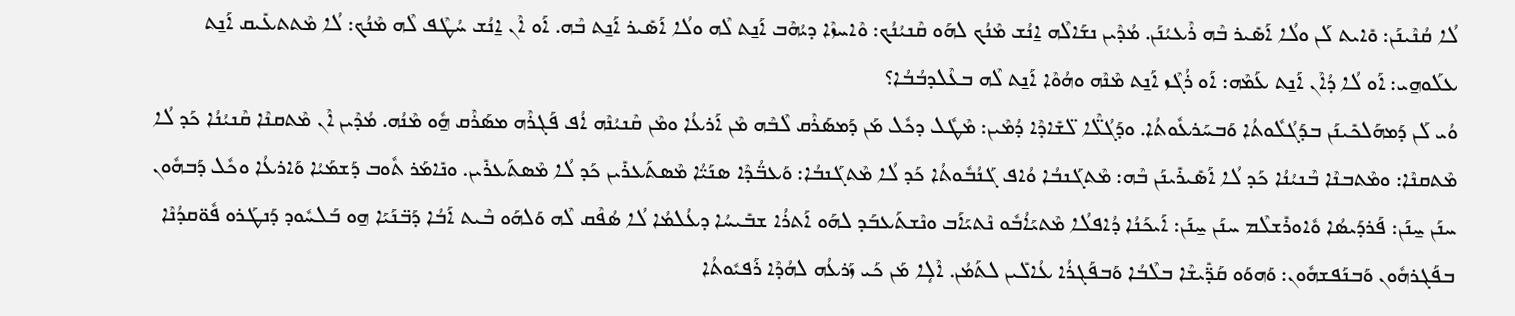ܠܳܐ ܩܳܢܶܝܢܰܢ: ܘܺܐܝܬ ܠܰܢ ܘܠܳܐ ܐܰܣܺܝܪ ܒܶܗ ܪܶܥܝܳܢܰܢ. ܡܳܕܶܝܢ ܢܫܰܐܠܶܗ ܐ̱ܢܳܫ ܡܶܢܳܟ ܠܗܰܘ ܩܶܢܝܳܢܳܟ: ܘܶܐܚܙܶܐ ܕܝܳܗܶܒ ܐܰܢ̱ܬ ܠܶܗ ܘܠܳܐ ܐܰܣܺܝܪ ܐܰܢ̱ܬ ܒܶܗ. ܐܰܘ ܐܶܢ ܐ̱ܢܳܫ ܚܳܛܶܦ ܠܶܗ ܡܶܢܳܟ: ܠܳܐ ܡܶܬܬܥܺܝܩ ܐܰܢ̱ܬ ܥܠܰܘܗ̱ܝ: ܐܰܘ ܠܳܐ ܕܳܐܶܢ ܐܰܢ̱ܬ ܥܰܡܶܗ: ܐܰܘ ܪܳܓܶܙ ܐܰܢ̱ܬ ܡܶܢܶܗ ܘܗܳܘܶܐ ܐܰܢ̱ܬ ܠܶܗ ܒܥܶܠܕܒܳܒܳܐ؟
ܘܳܝ ܠܰܢ ܕܰܡܗܰܠܟܺܝܢܰܢ ܒܕܰܓܳܠܽܘܬܳܐ ܘܰܒܚܰܪܥܽܘܬܳܐ. ܘܕܰܓܳܠ̈ܶܐ ܠ̈ܫܺܐܕܶܐ ܕܳܡܶܝܢ: ܡܶܛܽܠ ܕܟܽܠ ܡܰܢ ܕܰܡܣܰܪܶܩ ܠܶܒܶܗ ܡܶܢ ܐܰܪܥܳܐ ܘܡܶܢ ܩܶܢܝܳܢܶܗ ܐܳܦ ܦܰܓܪܶܗ ܡܣܰܪܶܩ ܗ̱ܽܘ ܡܶܢܳܗ. ܡܳܕܶܝܢ ܐܶܢ ܡܶܬܩܢܶܐ ܩܶܢܝܳܢܳܐ ܟܰܕ ܠܳܐ ܡܶܬܩܢܶܐ: ܘܡܶܬܒܢܶܐ ܒܶܢܝܳܢܳܐ ܟܰܕ ܠܳܐ ܐܰܣܺܝܪܺܝܢܰܢ ܒܶܗ: ܡܶܬܓܰܢܒܳܐ ܘܳܐܦ ܓܰܢܳܒܽܘܬܳܐ ܟܰܕ ܠܳܐ ܡܶܬܓܰܢܒܳܐ: ܘܰܥܒ̈ܳܕܶܐ ܣܢܰܝ̈ܳܐ ܡܶܣܬܰܥܪܺܝܢ ܟܰܕ ܠܳܐ ܡܶܣܬܰܥܪܺܝܢ. ܘܢܺܐܡܰܪ ܬܽܘܒ ܕܰܫܡܰܝܳܐ ܘܰܐܪܥܳܐ ܘܟܽܠ ܕܰܒܗܽܘܢ ܚܢܰܢ ܚ̱ܢܰܢ: ܦܰܪܕܰܝܣܳܐ ܘܽܐܘܪܺܫܠܶܡ ܚܢܰܢ ܚ̱ܢܰܢ: ܐܰܝܟܰܢܳܐ ܕܳܐܦܠܳܐ ܡܶܬܝܰܐܳܒܽܘ ܢܶܬܝܰܐܰܒ ܘܢܶܫܬܰܥܒܰܕ ܠܗܰܘ ܐܰܬܪܳܐ ܫܒܺܝܚܳܐ ܕܥܳܠܡܳܐ ܠܳܐ ܣܳܦܶܩ ܠܶܗ ܘܰܠܗܰܘ ܒܶܝܬ ܐܰܒܳܐ ܕܰܒ̈ܢܰܝܰܐ ܗ̱ܘ ܒܰܠܚܽܘܕ ܕܰܢܛܰܪܘ ܦܽܘ̈ܩܕܳܢܶܐ ܒܦܰܓܪܗܽܘܢ ܘܰܒܢܰܦܫܗܽܘܢ: ܘܰܗܘܰܘ ܩܰܕ̈ܺܝܫܶܐ ܒܠܶܒܳܐ ܘܰܒܦܰܓܪܳܐ ܥܳܐܠܺܝܢ ܠܬܰܡܳܢ. ܐܶܠܴܐ ܡܰܢ ܟܰܝ ܙܰܪܥܳܗ ܠܗܳܕܶܐ ܪܰܦܝܽܘܬܳܐ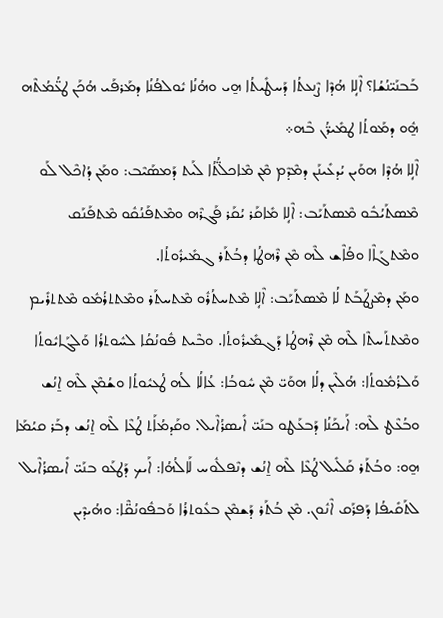ܒܰܒܢܰܝ̈ܢܳܫܳܐ؟ ܐܶܠܴܐ ܗܳܕܶܐ ܨܶܢܥܬܳܐ ܕܰܚܛܺܝܬܳܐ ܗ̱ܝ ܘܗܳܢܳܐ ܝܽܘܠܦܳܢܳܐ ܕܡܰܪܦܰܝ ܗܳܟܰܢ ܛܥ̈ܳܡܳܬܶܗ ܗ̱ܽܘ ܕܡܰܘܬܳܐ ܛܡܺܝܪ̈ܳܢ ܒܶܗ܀
ܐܶܠܴܐ ܗܳܕܶܐ ܗܘܰܝܢ ܝܳܕܥܺܝܢܰܢ ܕܡܶܕܶܡ ܡܶܢ ܡܶܐܟܠ̈ܳܬܳܐ ܠܰܝܬ ܕܰܡܣܰܝܶܒ: ܘܡܰܢ ܕܳܐܟܶܠ ܠܰܘ ܡܶܣܬܰܝܳܒܽܘ ܡܶܣܬܰܝܰܒ: ܐܶܠܴܐ ܡܺܐܩܰܪ ܝܳܩܰܪ ܦܰܓܪܶܗ ܘܡܶܬܦܰܢܳܩܽܘ ܡܶܬܦܰܢܰܩ ܘܡܶܬܓܰܐܶܐ ܘܦܳܐܶܫ ܠܶܗ ܡܶܢ ܪܶܗܛܳܐ ܕܒܳܬܰܪ ܓܡܺܝܪܽܘܬܳܐ.
ܘܡܰܢ ܕܡܶܨܛܰܒܰܬ ܠܳܐ ܡܶܣܬܰܝܰܒ: ܐܶܠܴܐ ܡܶܬܚܬܳܪܽܘ ܡܶܬܚܬܰܪ ܘܡܶܬܬܪܳܡܽܘ ܡܶܬܬܪܺܝܡ ܘܡܶܬܬܰܚܬܶܐ ܠܶܗ ܡܶܢ ܪܶܗܛܳܐ ܕܰܓܡܺܝܪܽܘܬܳܐ. ܘܒܶܝܬ ܦܽܘܢܳܩܳܐ ܠܚܽܘܬܪܳܐ ܘܰܠܓܰܐܝܽܘܬܳܐ ܘܰܠܪܳܡܽܘܬܳܐ: ܗܳܠܶܝܢ ܕܠܳܐ ܗܘܰܝ̈ ܡܶܢ ܚܽܘܒܳܐ: ܥܳܐܠܳܐ ܠܳܗ ܛܳܥܝܽܘܬܳܐ ܘܫܳܡܶܢ ܠܶܗ ܐ̱ܢܳܫ ܘܒܳܥܶܛ ܠܶܗ: ܐܰܝܟܰܢܳܐ ܕܰܒܥܰܛܘ ܒܢܰܝ̈ ܐܺܝܣܪܳܐܶܝܠ. ܘܩܰܕܡܳܐܰܬ ܛܳܥܶܐ ܠܶܗ ܐ̱ܢܳܫ ܕܒܰܪ ܩܝܳܡܰܐ ܗ̱ܘ: ܘܒܳܬܰܪ ܩܰܠܺܝܠ ܛܳܥܶܐ ܠܶܗ ܐ̱ܢܳܫ ܕܢܶܦܠܽܘܚ ܠܰܐܠܳܗܳܐ: ܐܰܝܟ ܕܰܛܥܰܘ ܒܢܰܝ̈ ܐܺܝܣܪܳܐܶܝܠ ܠܬܰܩܺܝܦܳܐ ܕܰܦܪܰܩ ܐܶܢܽܘܢ. ܡܶܢ ܒܳܬܰܪ ܕܰܫܡܶܢ ܒܥܽܘܬܪܳܐ ܘܰܒܦܽܘܢܳܩ̈ܶܐ: ܘܗܳܝܕܶܝܢ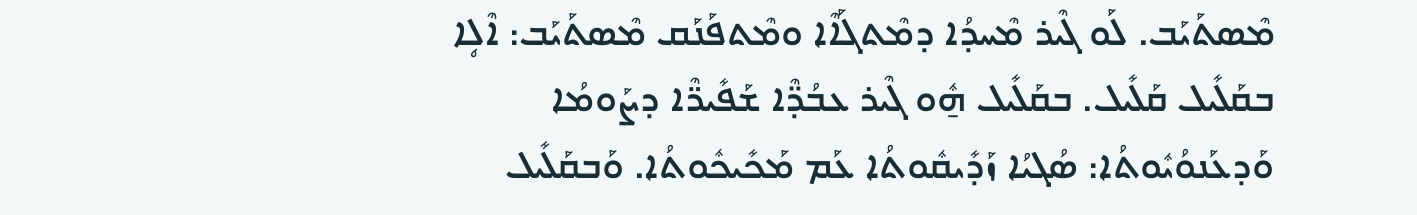ܡܶܣܬܰܝܰܒ. ܠܰܘ ܓܶܝܪ ܡܶܚܕܳܐ ܕܡܶܬܓܰܐܶܐ ܘܡܶܬܦܰܢܰܩ ܡܶܣܬܰܝܰܒ: ܐܶܠܴܐ ܒܩܰܠܺܝܠ ܩܰܠܺܝܠ. ܒܩܰܠܺܝܠ ܗ̱ܽܘ ܓܶܝܪ ܥܒܳܕ̈ܶܐ ܫܰܦܺܝܪ̈ܶܐ ܕܨܰܘܡܳܐ ܘܰܕܥܰܢܘܳܝܽܘܬܳܐ: ܣܳܓܝܳܐ ܙܰܕܺܝܩܽܘܬܳܐ ܥܰܡ ܡܰܟܺܝܟܽܘܬܳܐ. ܘܰܒܩܰܠܺܝܠ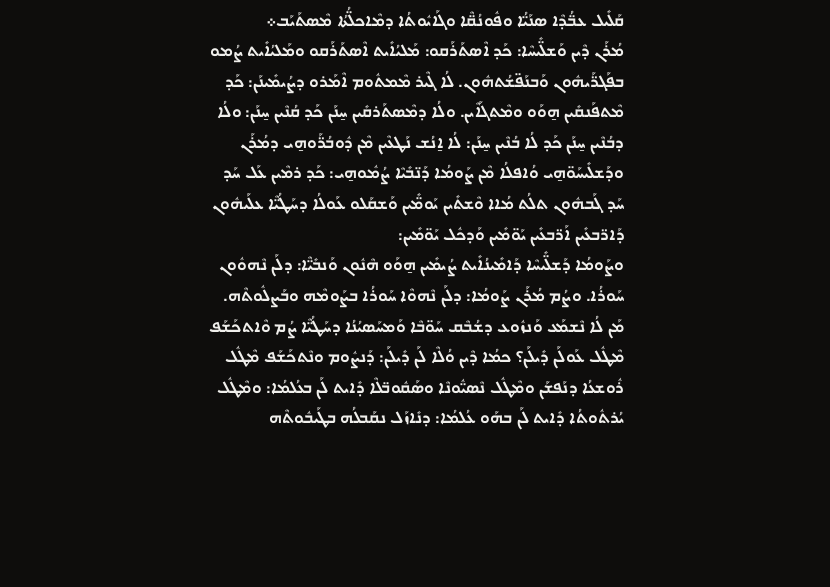ܩܰܠܺܝܠ ܥܒ̈ܳܕܶܐ ܣܢܰܝ̈ܳܐ ܘܦܽܘܢܳܩ̈ܶܐ ܘܓܰܐܝܽܘܬܳܐ ܕܡܶܐܟܠ̈ܳܬܳܐ ܡܶܣܬܰܝܰܒ܀
ܡܳܪܰܢ ܕܶܝܢ ܘܰܫܠ̈ܺܝܚܶܐ: ܟܰܕ ܐܶܣܬܰܪܰܩܘ: ܡܰܠܝܳܐܺܝܬ ܐܶܣܬܰܪܰܩܘ ܘܡܰܠܝܳܐܺܝܬ ܨܳܡܘ ܒܦܰܓܪ̈ܰܝܗܽܘܢ ܘܰܒܢܰܦ̈ܫܳܬܗܽܘܢ. ܠܳܐ ܓܶܝܪ ܡܶܡܬܽܘܡ ܐܶܡܰܪܘ ܕܨܳܝܡܺܝܢܰܢ: ܟܰܕ ܡܶܬܦܰܢܩܺܝܢ ܗ̱ܘܰܘ ܘܡܶܬܓܰܐܶܝܢ. ܘܠܳܐ ܕܡܶܣܬܰܪܩܺܝܢ ܚ̱ܢܰܢ ܟܰܕ ܩܳܢܶܝܢ ܚ̱ܢܰܢ: ܘܠܳܐ ܕܒܳܢܶܝܢ ܚ̱ܢܰܢ ܟܰܕ ܠܳܐ ܒܳܢܶܝܢ ܚ̱ܢܰܢ: ܠܳܐ ܐ̱ܢܳܫ ܢܰܛܥܶܝܢ ܡܶܢ ܕܽܘܒܳܪ̈ܰܘܗ̱ܝ ܕܡܳܪܰܢ ܘܕܰܫܠܺܝܚܰܘ̈ܗ̱ܝ ܘܳܐܦܠܳܐ ܡܶܢ ܨܰܘܡܳܐ ܕܰܢ̈ܒܺܝܶܐ ܨܳܡܽܘܗ̱ܝ: ܟܰܕ ܪܡܶܝܢ ܥܰܠ ܚܰܕ ܚܰܕ ܓܰܒܗܽܘܢ ܬܠܳܬ ܡܳܐܐ ܘܶܫܬܺܝܢ ܝܰܘܡ̈ܺܝܢ ܘܰܫܩܰܠܘ ܥܰܘܠܳܐ ܕܚܰܛܳܝ̈ܶܐ ܥܠܰܝܗܽܘܢ ܕܰܐܪ̈ܒܥܺܝܢ ܐܰܪ̈ܒܥܺܝܢ ܝܰܘ̈ܡܺܝܢ ܘܰܕܟܽܠ ܝܰܘ̈ܡܺܝܢ:
ܘܨܰܘܡܳܐ ܕܰܫܠ̈ܺܝܚܶܐ ܕܰܐܡܺܝܢܳܐܺܝܬ ܨܳܝܡܺܝܢ ܗ̱ܘܰܘ ܗܶܢܽܘܢ ܘܰܢܒܺܝ̈ܶܐ: ܕܠܰܢ ܢܶܗܘܽܘܢ ܚܰܘܪܳܐ. ܘܨܳܡ ܡܳܪܰܢ ܨܰܘܡܳܐ: ܕܠܰܢ ܢܶܗܘܶܐ ܚܰܘܪܳܐ ܒܨܰܘܡܶܗ ܘܒܰܨܠܽܘܬܶܗ. ܡܰܢ ܠܳܐ ܢܶܫܡܰܥ ܘܰܢܙܽܘܥ ܕܫܳܒܶܩ ܚܰܘ̈ܒܶܐ ܘܰܡܚܰܣܝܳܢܳܐ ܕܚܰܛܳܝ̈ܶܐ ܨܳܡ ܘܶܐܬܟܰܫܰܦ ܡܶܛܽܠ ܥܰܘܠܰܢ ܕܺܝܠܰܢ؟ ܟܡܳܐ ܕܶܝܢ ܘܳܠܶܐ ܠܰܢ ܕܺܝܠܰܢ: ܕܰܢܨܽܘܡ ܘܢܶܬܟܰܫܰܦ ܡܶܛܽܠ ܪܽܘܫܥܳܐ ܕܢܰܦܫܰܢ ܘܡܶܛܽܠ ܢܶܣܝ̈ܽܘܢܶܐ ܘܣܰܩܽܘܒ̈ܠܶܐ ܕܺܐܝܬ ܠܰܢ ܒܥܳܠܡܳܐ: ܘܡܶܛܽܠ ܝܳܪܬܽܘܬܳܐ ܕܺܐܝܬ ܠܰܢ ܒܗܰܘ ܥܳܠܡܳܐ: ܕܢܺܐܙܰܠ ܢܩܰܒܠܳܗ ܒܛܰܝܒܽܘܬܶܗ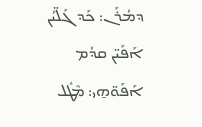ܕܡܳܪܰܢ: ܟܰܕ ܓܰܠ̈ܝܳܢ ܐܰܦܰܝ̈ܢ ܩܕܳܡ ܐܰܦܰܘ̈ܗ̱ܝ: ܡܶܛܽܠ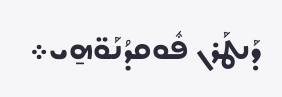ܕܰܢܛܰܪܢ ܦܽܘܩܕܳܢܰܘ̈ܗ̱ܝ܀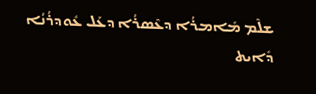ܫܠܶܡ ܡܺܐܡܪܳܐ ܕܥܶܣܪܳܐ ܕܥܰܠ ܥܽܘܕܪܳܢܳܐ ܕܺܐܝܬ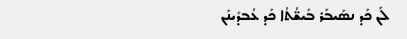ܠܰܢ ܟܰܕ ܢܣܰܝܒܰܪ ܒܺܝܫ̈ܳܬܳܐ ܟܰܕ ܥܳܒܕܺܝܢܰܢ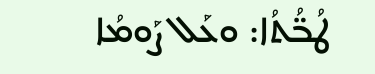ܛܳܒ̈ܳܬܳܐ: ܘܥܰܠ ܨܰܘܡܳܐ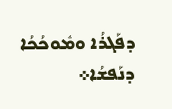ܕܦܰܓܪܳܐ ܘܡܽܘܟܳܟܳܐ ܕܢܰܦܫܳܐ܀